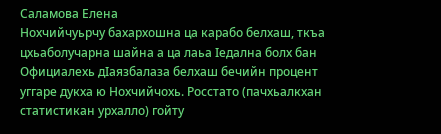Саламова Елена
Нохчийчуьрчу бахархошна ца карабо белхаш, ткъа цхьаболучарна шайна а ца лаьа Iедална болх бан
Официалехь дIаязбалаза белхаш бечийн процент уггаре дукха ю Нохчийчохь. Росстато (пачхьалкхан статистикан урхалло) гойту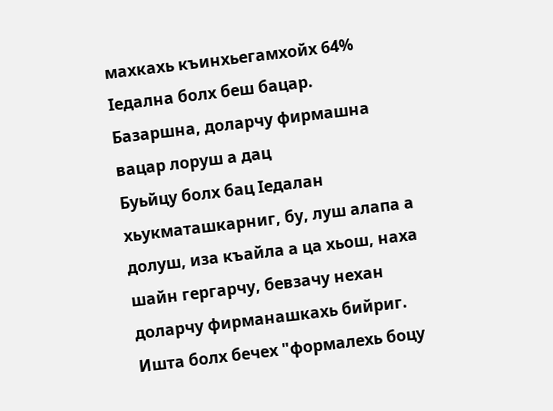махкахь къинхьегамхойх 64% Iедална болх беш бацар.
Базаршна, доларчу фирмашна вацар лоруш а дац
Буьйцу болх бац Iедалан хьукматашкарниг, бу, луш алапа а долуш, иза къайла а ца хьош, наха шайн гергарчу, бевзачу нехан доларчу фирманашкахь бийриг. Ишта болх бечех "формалехь боцу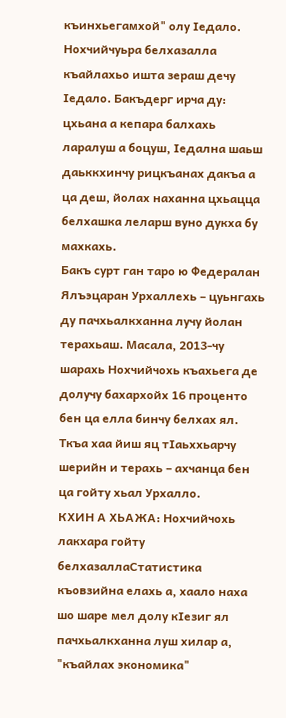къинхьегамхой" олу Iедало.
Нохчийчуьра белхазалла къайлахьо ишта зераш дечу Iедало. Бакъдерг ирча ду: цхьана а кепара балхахь ларалуш а боцуш, Iедална шаьш даьккхинчу рицкъанах дакъа а ца деш, йолах наханна цхьацца белхашка леларш вуно дукха бу махкахь.
Бакъ сурт ган таро ю Федералан Ялъэцаран Урхаллехь – цуьнгахь ду пачхьалкханна лучу йолан терахьаш. Масала, 2013-чу шарахь Нохчийчохь къахьега де долучу бахархойх 16 проценто бен ца елла бинчу белхах ял. Ткъа хаа йиш яц тIаьххьарчу шерийн и терахь – ахчанца бен ца гойту хьал Урхалло.
КХИН А ХЬАЖА: Нохчийчохь лакхара гойту белхазаллаСтатистика къовзийна елахь а, хаало наха шо шаре мел долу кIезиг ял пачхьалкханна луш хилар а, "къайлах экономика"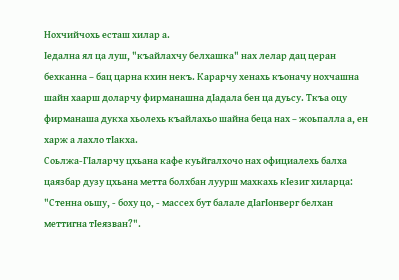Нохчийчохь есташ хилар а.
Iедална ял ца луш, "къайлахчу белхашка" нах лелар дац церан бехканна – бац царна кхин некъ. Карарчу хенахь къоначу нохчашна шайн хаарш доларчу фирманашна дIадала бен ца дуьсу. Ткъа оцу фирманаша дукха хьолехь къайлахьо шайна беца нах – жоьпалла а, ен харж а лахло тIакха.
Соьлжа-ГIаларчу цхьана кафе куьйгалхочо нах официалехь балха цаязбар дузу цхьана метта болхбан луурш махкахь кIезиг хиларца: "Стенна оьшу, - боху цо, - массех бут балале дIагIонверг белхан меттигна тIеязван?".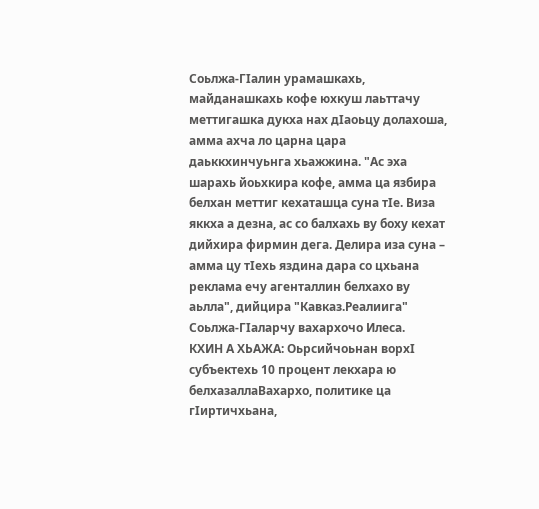Соьлжа-ГIалин урамашкахь, майданашкахь кофе юхкуш лаьттачу меттигашка дукха нах дIаоьцу долахоша, амма ахча ло царна цара даьккхинчуьнга хьажжина. "Ас эха шарахь йоьхкира кофе, амма ца язбира белхан меттиг кехаташца суна тIе. Виза яккха а дезна, ас со балхахь ву боху кехат дийхира фирмин дега. Делира иза суна – амма цу тIехь яздина дара со цхьана реклама ечу агенталлин белхахо ву аьлла", дийцира "Кавказ.Реалиига" Соьлжа-ГIаларчу вахархочо Илеса.
КХИН А ХЬАЖА: Оьрсийчоьнан ворхI субъектехь 10 процент лекхара ю белхазаллаВахархо, политике ца гIиртичхьана,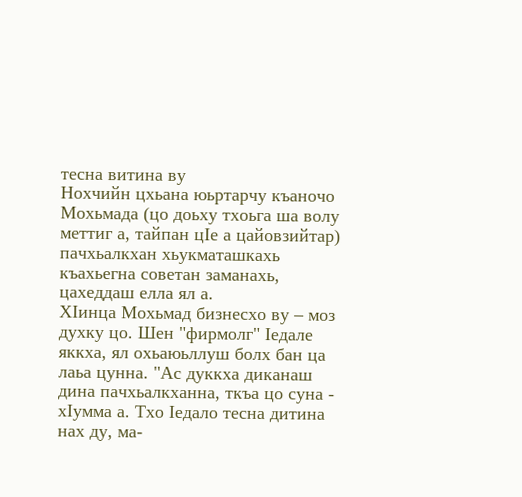тесна витина ву
Нохчийн цхьана юьртарчу къаночо Мохьмада (цо доьху тхоьга ша волу меттиг а, тайпан цIе а цайовзийтар) пачхьалкхан хьукматашкахь къахьегна советан заманахь, цахеддаш елла ял а.
ХIинца Мохьмад бизнесхо ву – моз духку цо. Шен "фирмолг" Iедале яккха, ял охьаюьллуш болх бан ца лаьа цунна. "Ас дуккха диканаш дина пачхьалкханна, ткъа цо суна - хIумма а. Тхо Iедало тесна дитина нах ду, ма-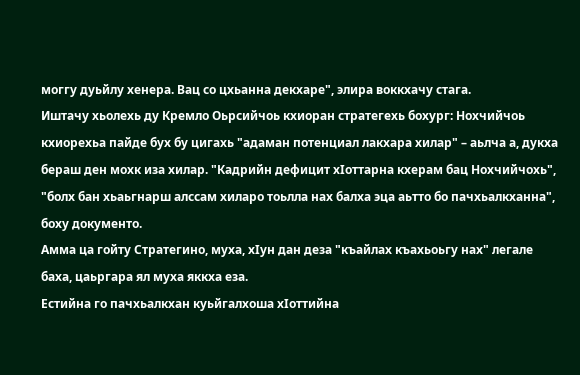моггу дуьйлу хенера. Вац со цхьанна декхаре", элира воккхачу стага.
Иштачу хьолехь ду Кремло Оьрсийчоь кхиоран стратегехь бохург: Нохчийчоь кхиорехьа пайде бух бу цигахь "адаман потенциал лакхара хилар" – аьлча а, дукха бераш ден мохк иза хилар. "Кадрийн дефицит хIоттарна кхерам бац Нохчийчохь", "болх бан хьаьгнарш алссам хиларо тоьлла нах балха эца аьтто бо пачхьалкханна", боху документо.
Амма ца гойту Стратегино, муха, хIун дан деза "къайлах къахьоьгу нах" легале баха, цаьргара ял муха яккха еза.
Естийна го пачхьалкхан куьйгалхоша хIоттийна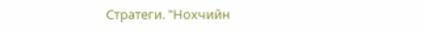Стратеги. "Нохчийн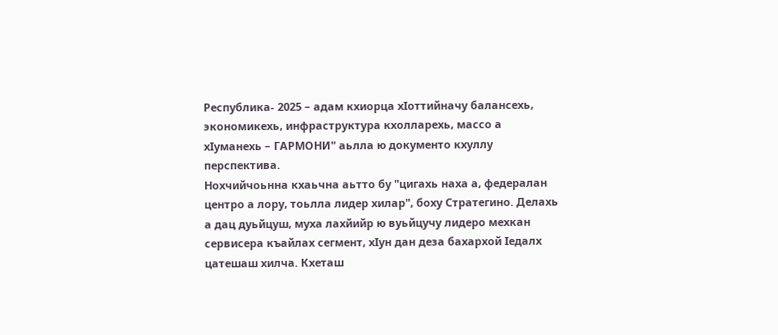Республика- 2025 – адам кхиорца хIоттийначу балансехь, экономикехь, инфраструктура кхолларехь, массо а хIуманехь – ГАРМОНИ" аьлла ю документо кхуллу перспектива.
Нохчийчоьнна кхаьчна аьтто бу "цигахь наха а, федералан центро а лору, тоьлла лидер хилар", боху Стратегино. Делахь а дац дуьйцуш, муха лахйийр ю вуьйцучу лидеро мехкан сервисера къайлах сегмент, хIун дан деза бахархой Iедалх цатешаш хилча. Кхеташ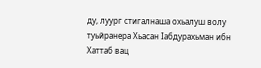ду, луург стигалнаша охьалуш волу туьйранера Хьасан Iабдурахьман ибн Хаттаб вац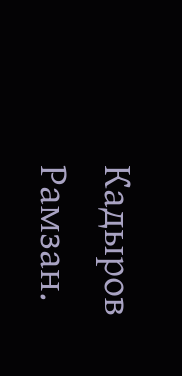Кадыров Рамзан.